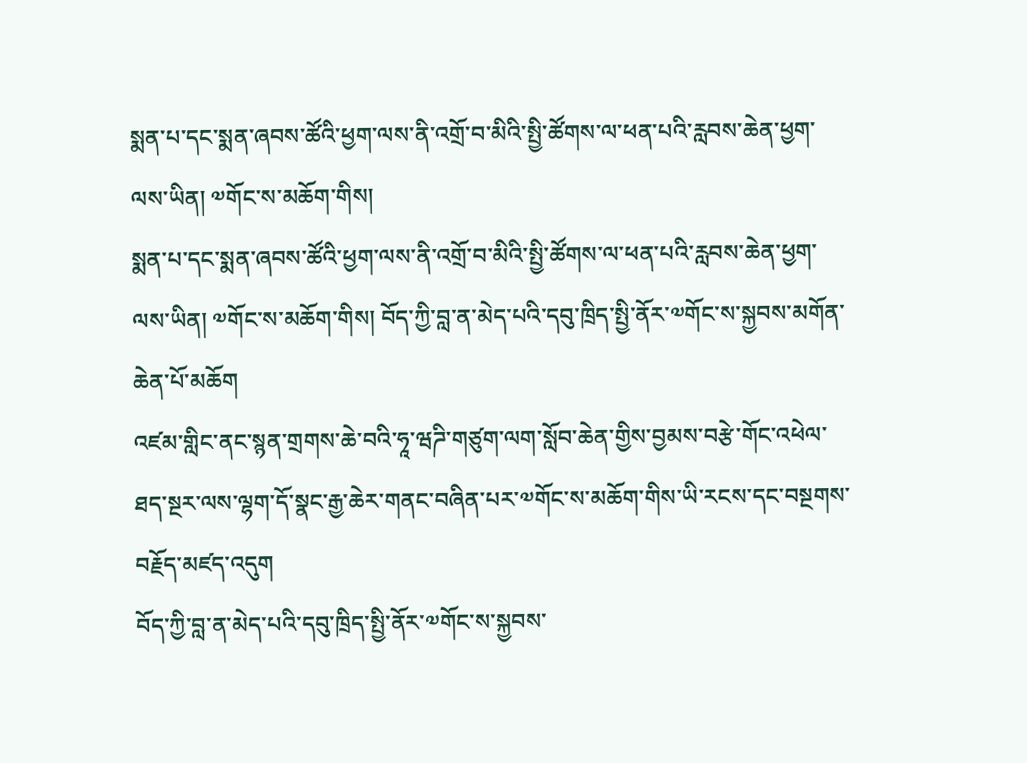སྨན་པ་དང་སྨན་ཞབས་ཚོའི་ཕྱག་ལས་ནི་འགྲོ་བ་མིའི་སྤྱི་ཚོགས་ལ་ཕན་པའི་རླབས་ཆེན་ཕྱག་ལས་ཡིན། ༧གོང་ས་མཆོག་གིས།
སྨན་པ་དང་སྨན་ཞབས་ཚོའི་ཕྱག་ལས་ནི་འགྲོ་བ་མིའི་སྤྱི་ཚོགས་ལ་ཕན་པའི་རླབས་ཆེན་ཕྱག་ལས་ཡིན། ༧གོང་ས་མཆོག་གིས། བོད་ཀྱི་བླ་ན་མེད་པའི་དབུ་ཁྲིད་སྤྱི་ནོར་༧གོང་ས་སྐྱབས་མགོན་ཆེན་པོ་མཆོག
འཛམ་གླིང་ནང་སྙན་གྲགས་ཆེ་བའི་ཧཱ་ཝཌི་གཙུག་ལག་སློབ་ཆེན་གྱིས་བྱམས་བརྩེ་གོང་འཕེལ་ཐད་སྔར་ལས་ལྷག་དོ་སྣང་རྒྱ་ཆེར་གནང་བཞིན་པར་༧གོང་ས་མཆོག་གིས་ཡི་རངས་དང་བསྔགས་བརྗོད་མཛད་འདུག
བོད་ཀྱི་བླ་ན་མེད་པའི་དབུ་ཁྲིད་སྤྱི་ནོར་༧གོང་ས་སྐྱབས་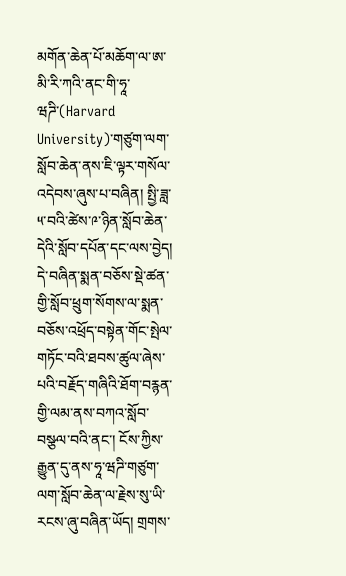མགོན་ཆེན་པོ་མཆོག་ལ་ཨ་མི་རི་ཀའི་ནང་གི་ཧཱ་ཝཌི་(Harvard University)་གཙུག་ལག་སློབ་ཆེན་ནས་ཇི་ལྟར་གསོལ་འདེབས་ཞུས་པ་བཞིན། སྤྱི་ཟླ་༥་བའི་ཚེས་༩་ཉིན་སློབ་ཆེན་དེའི་སློབ་དཔོན་དང་ལས་བྱེད། དེ་བཞིན་སྨན་བཅོས་སྡེ་ཚན་གྱི་སློབ་ཕྲུག་སོགས་ལ་སྨན་བཅོས་འཕྲོད་བསྟེན་གོང་སྤེལ་གཏོང་བའི་ཐབས་ཚུལ་ཞེས་པའི་བརྗོད་གཞིའི་ཐོག་བརྙན་གྱི་ལམ་ནས་བཀའ་སློབ་བསྩལ་བའི་ནང་། ངོས་ཀྱིས་རྒྱུན་དུ་ནས་ཧཱ་ཝཌི་གཙུག་ལག་སློབ་ཆེན་ལ་རྗེས་སུ་ཡི་རངས་ཞུ་བཞིན་ཡོད། གྲགས་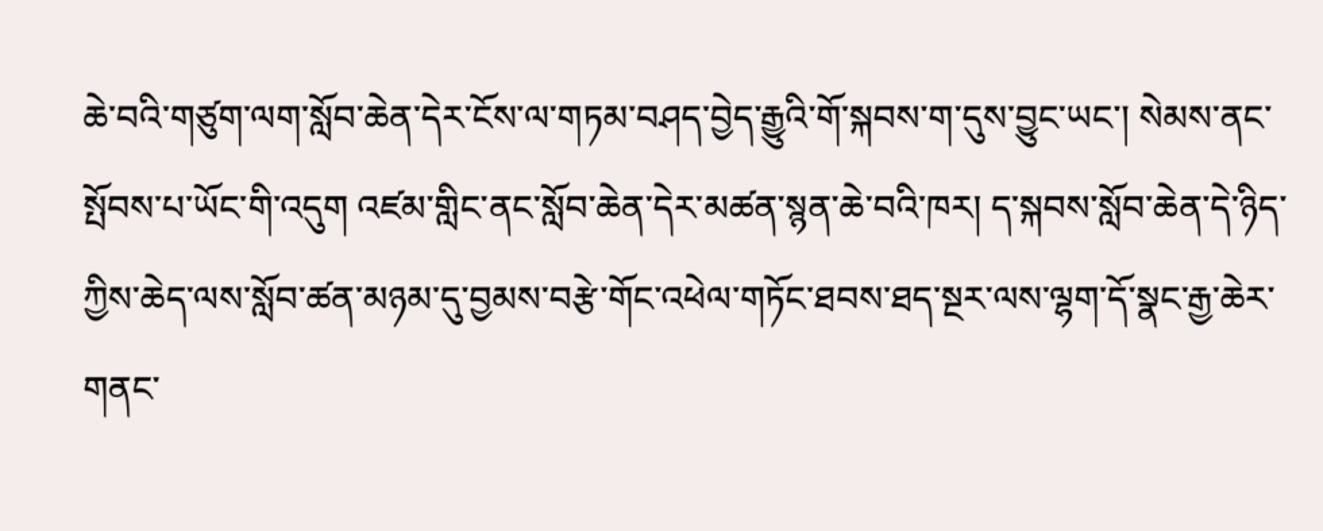ཆེ་བའི་གཙུག་ལག་སློབ་ཆེན་དེར་ངོས་ལ་གཏམ་བཤད་བྱེད་རྒྱུའི་གོ་སྐབས་ག་དུས་བྱུང་ཡང་། སེམས་ནང་སྤོབས་པ་ཡོང་གི་འདུག འཛམ་གླིང་ནང་སློབ་ཆེན་དེར་མཚན་སྙན་ཆེ་བའི་ཁར། ད་སྐབས་སློབ་ཆེན་དེ་ཉིད་ཀྱིས་ཆེད་ལས་སློབ་ཚན་མཉམ་དུ་བྱམས་བརྩེ་གོང་འཕེལ་གཏོང་ཐབས་ཐད་སྔར་ལས་ལྷག་དོ་སྣང་རྒྱ་ཆེར་གནང་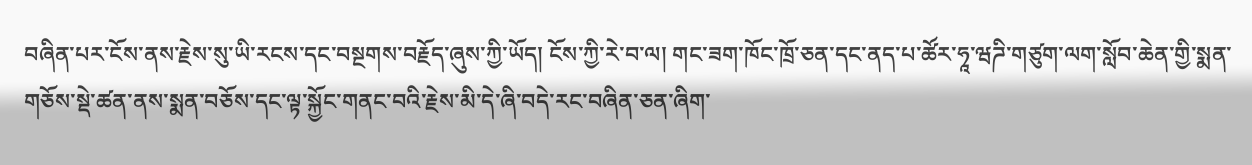བཞིན་པར་ངོས་ནས་རྗེས་སུ་ཡི་རངས་དང་བསྔགས་བརྗོད་ཞུས་ཀྱི་ཡོད། ངོས་ཀྱི་རེ་བ་ལ། གང་ཟག་ཁོང་ཁྲོ་ཅན་དང་ནད་པ་ཚོར་ཧཱ་ཝཌི་གཙུག་ལག་སློབ་ཆེན་གྱི་སྨན་གཅོས་སྡེ་ཚན་ནས་སྨན་བཅོས་དང་ལྟ་སྐྱོང་གནང་བའི་རྗེས་མི་དེ་ཞི་བདེ་རང་བཞིན་ཅན་ཞིག་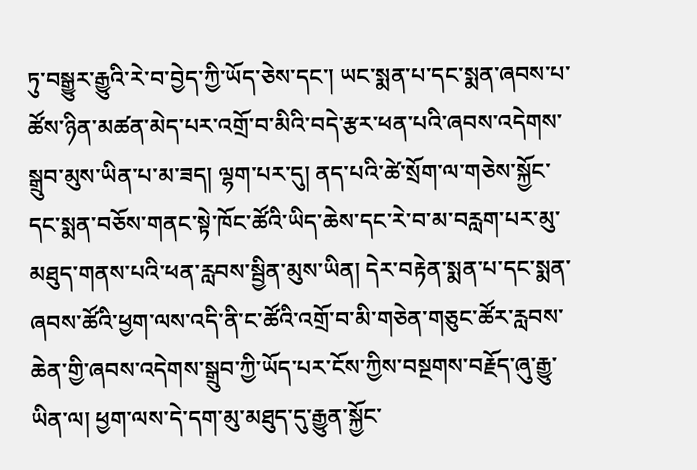ཏུ་བསྒྱུར་རྒྱུའི་རེ་བ་བྱེད་ཀྱི་ཡོད་ཅེས་དང་། ཡང་སྨན་པ་དང་སྨན་ཞབས་པ་ཚོས་ཉིན་མཚན་མེད་པར་འགྲོ་བ་མིའི་བདེ་རྩར་ཕན་པའི་ཞབས་འདེགས་སྒྲུབ་མུས་ཡིན་པ་མ་ཟད། ལྷག་པར་དུ། ནད་པའི་ཚེ་སྲོག་ལ་གཅེས་སྐྱོང་དང་སྨན་བཅོས་གནང་སྟེ་ཁོང་ཚོའི་ཡིད་ཆེས་དང་རེ་བ་མ་བརླག་པར་མུ་མཐུད་གནས་པའི་ཕན་རླབས་སྦྱིན་མུས་ཡིན། དེར་བརྟེན་སྨན་པ་དང་སྨན་ཞབས་ཚོའི་ཕྱག་ལས་འདི་ནི་ང་ཚོའི་འགྲོ་བ་མི་གཅེན་གཅུང་ཚོར་རླབས་ཆེན་གྱི་ཞབས་འདེགས་སྒྲུབ་ཀྱི་ཡོད་པར་ངོས་ཀྱིས་བསྔགས་བརྗོད་ཞུ་རྒྱུ་ཡིན་ལ། ཕྱག་ལས་དེ་དག་མུ་མཐུད་དུ་རྒྱུན་སྐྱོང་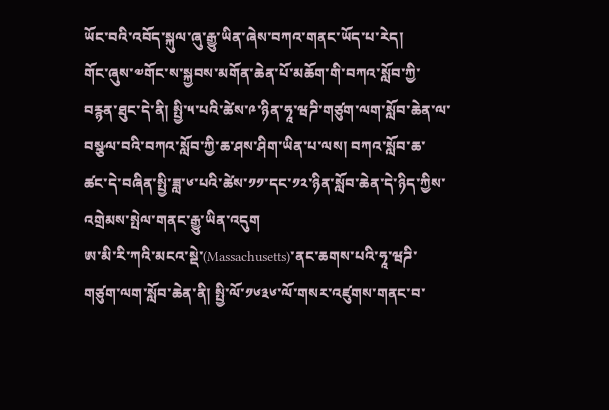ཡོང་བའི་འབོད་སྐུལ་ཞུ་རྒྱུ་ཡིན་ཞེས་བཀའ་གནང་ཡོད་པ་རེད།
གོང་ཞུས་༧གོང་ས་སྐྱབས་མགོན་ཆེན་པོ་མཆོག་གི་བཀའ་སློབ་ཀྱི་བརྙན་ཐུང་དེ་ནི། སྤྱི་༥་པའི་ཚེས་༩་ཉིན་ཧཱ་ཝཌི་གཙུག་ལག་སློབ་ཆེན་ལ་བསྩལ་བའི་བཀའ་སློབ་ཀྱི་ཆ་ཤས་ཤིག་ཡིན་པ་ལས། བཀའ་སློབ་ཆ་ཚང་དེ་བཞིན་སྤྱི་ཟླ་༦་པའི་ཚེས་༡༡་དང་༡༢་ཉིན་སློབ་ཆེན་དེ་ཉིད་ཀྱིས་འགྲེམས་སྤེལ་གནང་རྒྱུ་ཡིན་འདུག
ཨ་མི་རི་ཀའི་མངའ་སྡེ་(Massachusetts)་ནང་ཆགས་པའི་ཧཱ་ཝཌི་གཙུག་ལག་སློབ་ཆེན་ནི། སྤྱི་ལོ་༡༦༣༦་ལོ་གསར་འཛུགས་གནང་བ་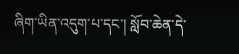ཞིག་ཡིན་འདུག་པ་དང་། སློབ་ཆེན་དེ་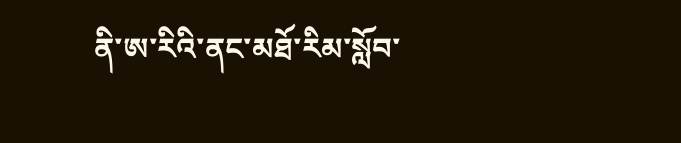ནི་ཨ་རིའི་ནང་མཐོ་རིམ་སློབ་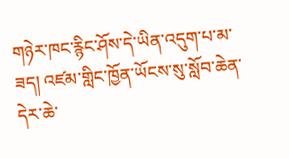གཉེར་ཁང་རྙིང་ཤོས་དེ་ཡིན་འདུག་པ་མ་ཟད། འཛམ་གླིང་ཁྱོན་ཡོངས་སུ་སློབ་ཆེན་དེར་ཆེ་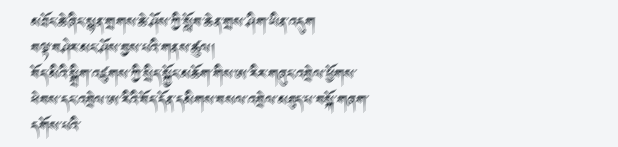མཐོང་ཆེ་ཞིང་སྙན་གྲགས་ཆེ་ཤོས་ཀྱི་སློབ་ཆེན་གྲས་ཤིག་ཡིན་འདུག
བལྟ་བཤེར་མང་ཤོས་བྱས་པའི་གནས་ཚུལ།
བོད་མིའི་སྒྲིག་འཛུགས་ཀྱི་སྲིད་སྐྱོང་མཆོག་གིས་ཨ་རིར་གཞུང་འབྲེལ་ཕྱོགས་ཕེབས་དང་འབྲེལ་ཨ་རིའི་བོད་དོན་དམིགས་བསལ་འབྲེལ་མཐུད་པ་བསྐོ་གཞག་དགོས་པའི་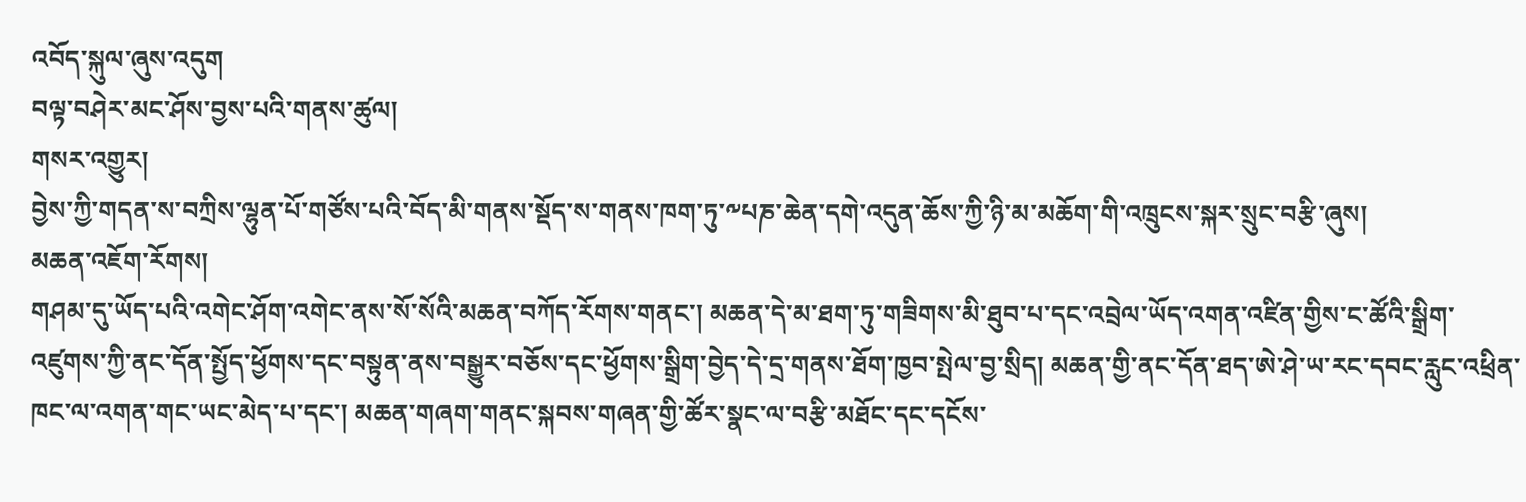འབོད་སྐུལ་ཞུས་འདུག
བལྟ་བཤེར་མང་ཤོས་བྱས་པའི་གནས་ཚུལ།
གསར་འགྱུར།
བྱེས་ཀྱི་གདན་ས་བཀྲིས་ལྷུན་པོ་གཙོས་པའི་བོད་མི་གནས་སྡོད་ས་གནས་ཁག་ཏུ་༸པཎ་ཆེན་དགེ་འདུན་ཆོས་ཀྱི་ཉི་མ་མཆོག་གི་འཁྲུངས་སྐར་སྲུང་བརྩི་ཞུས།
མཆན་འཇོག་རོགས།
གཤམ་དུ་ཡོད་པའི་འགེང་ཤོག་འགེང་ནས་སོ་སོའི་མཆན་བཀོད་རོགས་གནང་། མཆན་དེ་མ་ཐག་ཏུ་གཟིགས་མི་ཐུབ་པ་དང་འབྲེལ་ཡོད་འགན་འཛིན་གྱིས་ང་ཚོའི་སྒྲིག་འཛུགས་ཀྱི་ནང་དོན་སྤྱོད་ཕྱོགས་དང་བསྟུན་ནས་བསྒྱུར་བཅོས་དང་ཕྱོགས་སྒྲིག་བྱེད་དེ་དྲ་གནས་ཐོག་ཁྱབ་སྤེལ་བྱ་སྲིད། མཆན་གྱི་ནང་དོན་ཐད་ཨེ་ཤེ་ཡ་རང་དབང་རླུང་འཕྲིན་ཁང་ལ་འགན་གང་ཡང་མེད་པ་དང་། མཆན་གཞག་གནང་སྐབས་གཞན་གྱི་ཚོར་སྣང་ལ་བརྩི་མཐོང་དང་དངོས་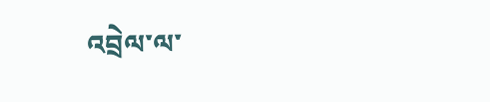འབྲེལ་ལ་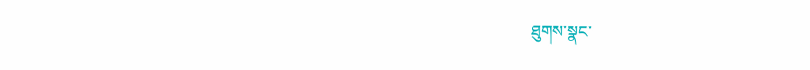ཐུགས་སྣང་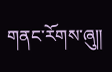གནང་རོགས་ཞུ༎